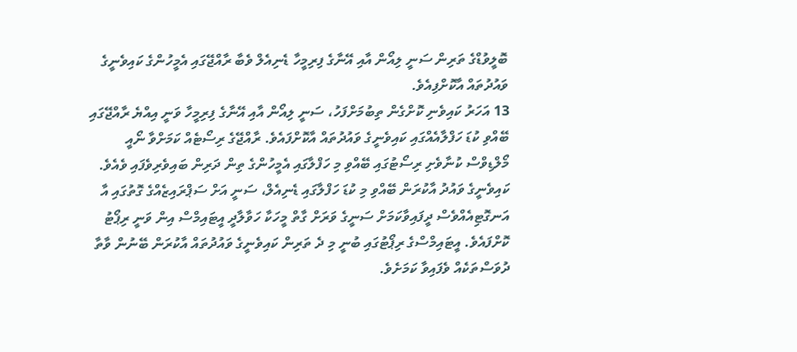ބޮލީވުޑްގެ ތަރިން ސަނީ ލިއޯން އާއި އޭނާގެ ފިރިމީހާ ޑެނިއެލް ވެބާ ރާއްޖޭގައި އެމީހުންގެ ކައިވެނީގެ ވައުދުތައް އާކޮށްފިއެވެ.
13 އަހަރު ކައިވެނި ކޮށްގެން ތިބުމަށްފަހު، ސަނީ ލިއޯން އާއި އޭނާގެ ފިރިމީހާ ވަނީ އިއްޔެ ރާއްޖޭގައި ބޭއްވި ކުޑަ ހަފްލާއެއްގައި ކައިވެނީގެ ވައުދުތައް އާކޮށްފައެވެ. ރާއްޖޭގެ ރިސޯޓެއް ކަމަށްވާ ނޯއީ މޯލްޑިވްސް ކުނާވެށި ރިސޯޓުގައި ބޭއްވި މި ހަފްލާގައި އެމީހުންގެ ތިން ދަރިން ބައިވެރިވެފައި ވެއެވެ.
ކައިވެނީގެ ވައުދު އާކުރަން ބޭއްވި މި ކުޑަ ހަފްލާގައި ޑެނިއެލް، ސަނީ އަށް ސަޕްރައިޒެއްގެ ގޮތުގައި އާ އަނގޮޓިއެއްވެސް ދީފައިވާކަމަށް ސަނީގެ ވަރަށް ގާތް މީހަކާ ހަވާލާދީ އީޓައިމްސް އިން ވަނީ ރިޕޯޓު ކޮށްފައެވެ. އީޓައިމްސްގެ ރިޕޯޓުގައި ބުނީ މި ދެ ތަރިން ކައިވެނީގެ ވައުދުތައް އާކުރަން ބޭނުން ވާތާ ދުވަސްތަކެއް ވެފައިވާ ކަމަށެވެ.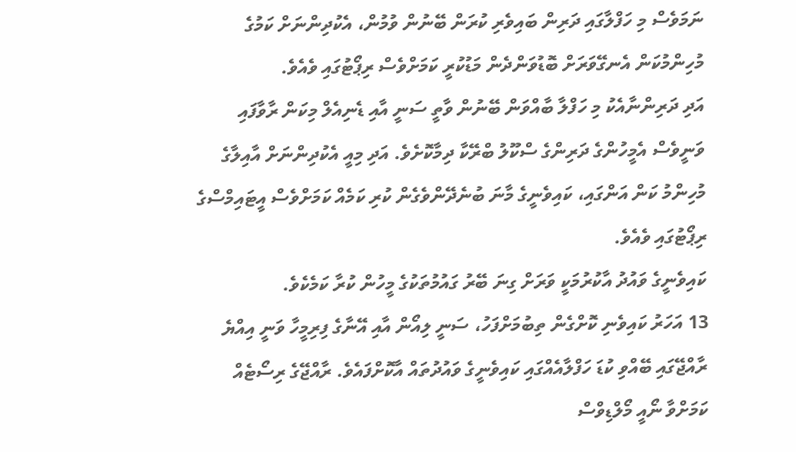ނަމަވެސް މި ހަފްލާގައި ދަރިން ބައިވެރި ކުރަން ބޭނުން ވުމުން، އެކުދިންނަށް ކަމުގެ މުހިންމުކަން އެނގޭވަރަށް ބޮޑުވަންދެން މަޑުކުރީ ކަމަށްވެސް ރިޕޯޓުގައި ވެއެވެ.
އަދި ދަރިންނާއެކު މި ހަފްލާ ބާއްވަން ބޭނުން ވާތީ ސަނީ އާއި ޑެނިއެލް މިކަން ރާވާފައި ވަނީވެސް އެމީހުންގެ ދަރިންގެ ސްކޫލު ބްރޭކާ ދިމާކޮށެވެ. އަދި މިއީ އެކުދިންނަށް އާއިލާގެ މުހިންމު ކަން އަންގައި، ކައިވެނީގެ މާނަ ބުނެދޭންވެގެން ކުރި ކަމެއް ކަމަށްވެސް އީޓައިމްސްގެ ރިޕޯޓުގައި ވެއެވެ.
ކައިވެނީގެ ވައުދު އާކުރުމަކީ ވަރަށް ގިނަ ބޭރު ގައުމުތަކުގެ މީހުން ކުރާ ކަމެކެވެ.
13 އަހަރު ކައިވެނި ކޮށްގެން ތިބުމަށްފަހު، ސަނީ ލިއޯން އާއި އޭނާގެ ފިރިމީހާ ވަނީ އިއްޔެ ރާއްޖޭގައި ބޭއްވި ކުޑަ ހަފްލާއެއްގައި ކައިވެނީގެ ވައުދުތައް އާކޮށްފައެވެ. ރާއްޖޭގެ ރިސޯޓެއް ކަމަށްވާ ނޯއީ މޯލްޑިވްސް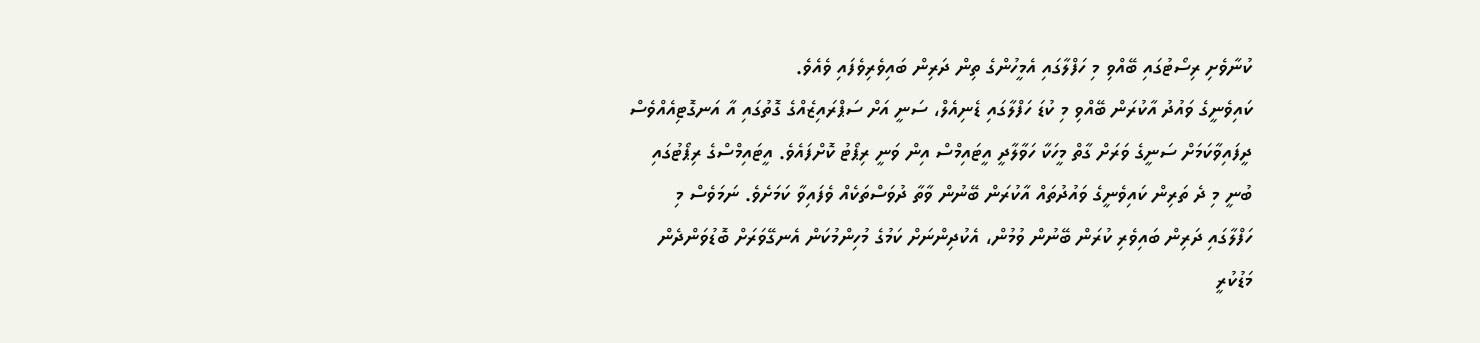ކުނާވެށި ރިސޯޓުގައި ބޭއްވި މި ހަފްލާގައި އެމީހުންގެ ތިން ދަރިން ބައިވެރިވެފައި ވެއެވެ.
ކައިވެނީގެ ވައުދު އާކުރަން ބޭއްވި މި ކުޑަ ހަފްލާގައި ޑެނިއެލް، ސަނީ އަށް ސަޕްރައިޒެއްގެ ގޮތުގައި އާ އަނގޮޓިއެއްވެސް ދީފައިވާކަމަށް ސަނީގެ ވަރަށް ގާތް މީހަކާ ހަވާލާދީ އީޓައިމްސް އިން ވަނީ ރިޕޯޓު ކޮށްފައެވެ. އީޓައިމްސްގެ ރިޕޯޓުގައި ބުނީ މި ދެ ތަރިން ކައިވެނީގެ ވައުދުތައް އާކުރަން ބޭނުން ވާތާ ދުވަސްތަކެއް ވެފައިވާ ކަމަށެވެ. ނަމަވެސް މި ހަފްލާގައި ދަރިން ބައިވެރި ކުރަން ބޭނުން ވުމުން، އެކުދިންނަށް ކަމުގެ މުހިންމުކަން އެނގޭވަރަށް ބޮޑުވަންދެން މަޑުކުރީ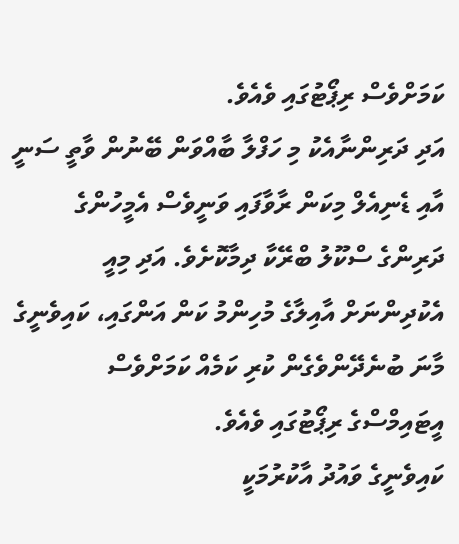ކަމަށްވެސް ރިޕޯޓުގައި ވެއެވެ.
އަދި ދަރިންނާއެކު މި ހަފްލާ ބާއްވަން ބޭނުން ވާތީ ސަނީ އާއި ޑެނިއެލް މިކަން ރާވާފައި ވަނީވެސް އެމީހުންގެ ދަރިންގެ ސްކޫލު ބްރޭކާ ދިމާކޮށެވެ. އަދި މިއީ އެކުދިންނަށް އާއިލާގެ މުހިންމު ކަން އަންގައި، ކައިވެނީގެ މާނަ ބުނެދޭންވެގެން ކުރި ކަމެއް ކަމަށްވެސް އީޓައިމްސްގެ ރިޕޯޓުގައި ވެއެވެ.
ކައިވެނީގެ ވައުދު އާކުރުމަކީ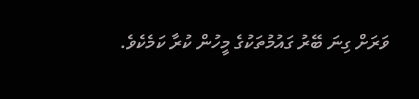ވަރަށް ގިނަ ބޭރު ގައުމުތަކުގެ މީހުން ކުރާ ކަމެކެވެ.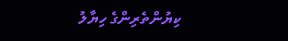ކިޔުންތެރިންގެ ހިޔާލު